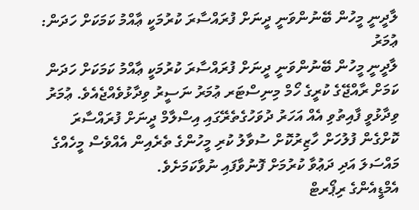ލާދީނީ މީހުން ބޭނުންވަނީ ދީނަށް ފުރައްސާރަ ކުރުމަކީ ޢާއްމު ކަމަކަށް ހަދަން: ޢުމަރު
ލާދީނީ މީހުން ބޭނުންވަނީ ދީނަށް ފުރައްސާރަ ކުރުމަކީ ޢާއްމު ކަމަކަށް ހަދަން ކަމަށް ރާއްޖޭގެ ކުރީގެ ހޯމް މިނިސްޓަރ ޢުމަރު ނަސީރު ވިދާޅުވެއްޖެއެވެ. ޢުމަރު ވިދާޅުވީ ފާއިތުވި އެއް އަހަރު ދުވަހުގެތެރޭގައި އިސްލާމް ދީނަށް ފުރައްސާރަ ކޮށްގެން ފުލުހަށް ހާޒިރުކޮށް ސުވާލު ކުރި މީހުންގެ ތެރެއިން އެއްވެސް މީހެއްގެ މައްސަލަ އަދި ދަޢުވާ ކުރުމަށް ފޮނުވާފައި ނުވާކަމަށެވެ.
އެމްޑީއެންގެ ރިޕޯރޓް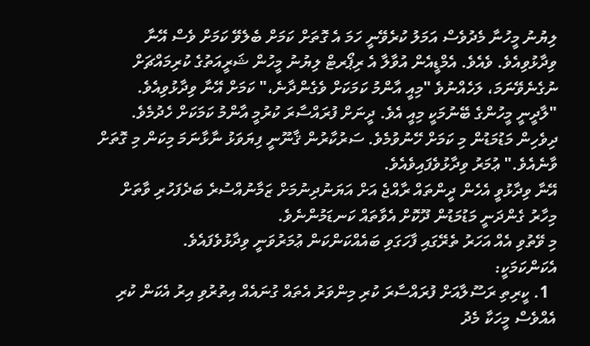ލިޔުނު މީހުނާ މެދުވެސް އަމަލު ކުރެވޭނީ ހަމަ އެ ގޮތަށް ކަމަށް ބެލެވޭ ކަމަށް ވެސް އޭނާ ވިދާޅުވިއެވެ. ވެއެވެ. އެމްޑީއެން އުވާލާ އެ ރިޕޯރޓް ލިޔުނު މީހުން ޝަރީއަތުގެ ކުރިމައްޗަށް ނުގެނެވޭނަމަ، ލަހެއްނުވެ "މިއީ އާންމު ކަމަކަށް ވެގެންދާނެ،" ކަމަށް އޭނާ ވިދާޅުވިއެވެ.
"ލާދީނީ މީހުންގެ ބޭނުމަކީ މިއީ އެވެ. ދީނަށް ފުރައްސާރަ ކުރުމީ އާންމު ކަމަކަށް ހެދުމެވެ. ދިވެހިން މަޑުމަޑުން މި ކަމަށް ހޭނުވުމެވެ. ސަރުކާރުން ޤާނޫނީ ފިޔަވަޅު ނާޅާނަމަ މިކަން މި ގޮތަށް ވާނެއެވެ." ޢުމަރު ވިދާޅުވެފައިވެއެވެ.
އޭނާ ވިދާޅުވީ އެހެން ދީންތައް ރާއްޖެ އަށް އަޔަނުދިނުމަށް ޒަމާނުއްސުރެ ބަދެފަހުރި ވާތަށް މިހާރު ގެންދަނީ މަޑުމަޑުން ދޫކޮށް އެވާތައް ކަނޑަމުންނެވެ.
މި ވޭތުވި އެއް އަހަރު ތެރޭގައި ފާހަގަވި ބައެއްކަންކަން ޢުމަރުވަނީ ވިދާޅުވެފައެވެ.
އެކަންކަމަކީ:
  1. ކީރިތި ރަސޫލާއަށް ފުރައްސާރަ ކުރި މިންވަރު އެތައް ގުނައެއް އިތުރުވި އިރު އެކަން ކުރި އެއްވެސް މީހަކާ މެދު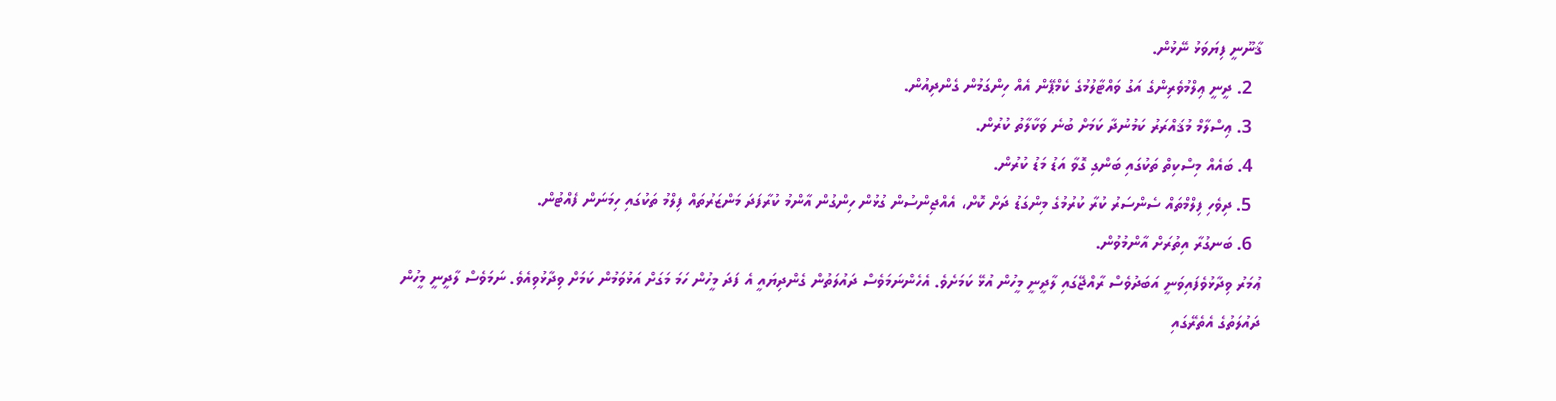ޤާނޫނީ ފިޔަވަޅު ނޭޅުން.
  2. ދީނީ ޢިލްމުވެރިންގެ އަގު ވައްޓާލުމުގެ ކެމްޕޭން އެއް ހިންގަމުން ގެންދިއުން.
  3. ޢިސްލާމް މުޤައްރަރު ކަމުނުދާ ކަމަށް ބުނެ ވަކާލާތު ކުރުން.
  4. ބައެއް މިސްކިތް ތަކުގައި ބަންގި ގޮވާ އަޑު މަޑު ކުރުން.
  5. ދިވެހި ފިލްމްތައް ސެންސަރު ކުރާ ކުރުމުގެ މިންގަޑު ދަށް ކޮށް، އެއްޖިންސުން ގުޅުން ހިންގުން އާންމު ކުރާފަދަ މަންޒަރުތައް ފިލްމު ތަކުގައި ހިމަނަން ފެއްޓުން.
  6. ބަނގުރާ އިތުރަށް އާންމުވުން.
ޢުމަރު ވިދާޅުވެފައިވަނީ އަބަދުވެސް ރާއްޖޭގައި ލާދީނީ މީހުން އުޅޭ ކަމަށެވެ. އެހެންނަމަވެސް ދައުލަތުން ގެންދިޔައީ އެ ފަދަ މީހުން ހަމަ މަގަށް އަޅުވަމުން ކަމަށް ވިދާޅުވިއެވެ. ނަމަވެސް ލާދީނީ މީހުން ދައުލަތުގެ އެތެރޭގައި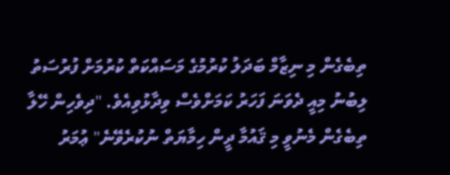ތިބެގެން މި ނިޒާމް ބަދަލު ކުރުމުގެ މަސައްކަތް ކުރުމަށް ފުރުސަތު ލިބުނު މިއީ ދެވަނަ ފަހަރު ކަމަށްވެސް ވިދާޅުވިއެވެ. "ދިވެހިން ހޭލާ ތިބެގެން މެނުވީ މި ޤައުމާ ދީން ހިމާޔަތް ނުކުރެވޭނެ" ޢުމަރު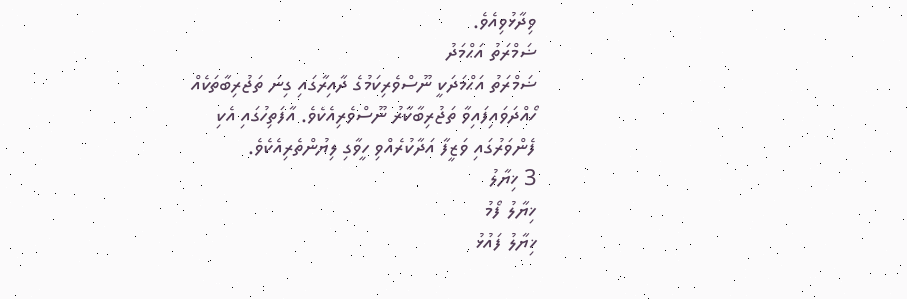ވިދާޅުވިއެވެ.
ޟަމްރަތު އަޙްމަދު
ޟަމްރަތު އަޙްމަދަކީ ނޫސްވެރިކަމުގެ ދާއިރާގައި ގިނަ ތަޖުރިބާތަކެއް ހޯއްދަވައިފައިވާ ތަޖުރިބާކާރު ނޫސްވެރިއެކެވެ. އާފަތިހުގައި އެކި ފެންވަރުގައި ވަޒީފާ އަދާކުރެއްވި ހީވާގި ލިޔުންތެރިއެކެވެ.
3 ޚިޔާލު
ޚިޔާލު ފޯމު
ޚިޔާލު ފައުޅު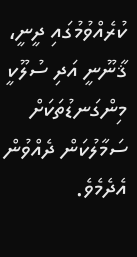ކުރެއްވުމުގައި ދީނީ، ޤާނޫނީ އަދި ސުލޫކީ މިންގަނޑުތަކަށް ސަމާލުކަން ދެއްވުން އެދެމެވެ.